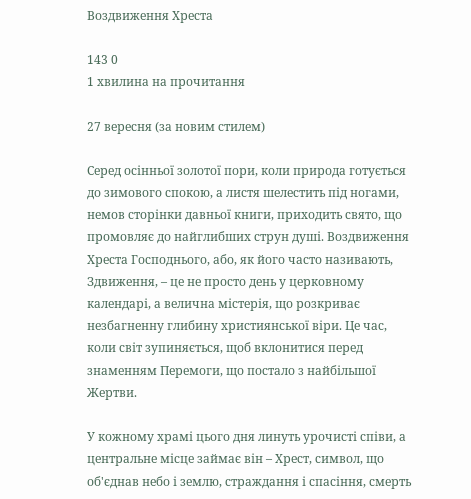Воздвиження Хреста

143 0
1 хвилина на прочитання

27 вересня (за новим стилем)

Серед осінньої золотої пори, коли природа готується до зимового спокою, а листя шелестить під ногами, немов сторінки давньої книги, приходить свято, що промовляє до найглибших струн душі. Воздвиження Хреста Господнього, або, як його часто називають, Здвиження, – це не просто день у церковному календарі, а велична містерія, що розкриває незбагненну глибину християнської віри. Це час, коли світ зупиняється, щоб вклонитися перед знаменням Перемоги, що постало з найбільшої Жертви.

У кожному храмі цього дня линуть урочисті співи, а центральне місце займає він – Хрест, символ, що об'єднав небо і землю, страждання і спасіння, смерть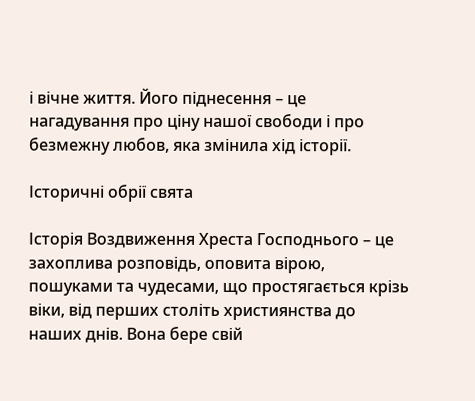і вічне життя. Його піднесення – це нагадування про ціну нашої свободи і про безмежну любов, яка змінила хід історії.

Історичні обрії свята

Історія Воздвиження Хреста Господнього – це захоплива розповідь, оповита вірою, пошуками та чудесами, що простягається крізь віки, від перших століть християнства до наших днів. Вона бере свій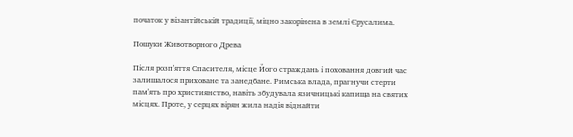початок у візантійській традиції, міцно закорінена в землі Єрусалима.

Пошуки Животворного Древа

Після розп'яття Спасителя, місце Його страждань і поховання довгий час залишалося приховане та занедбане. Римська влада, прагнучи стерти пам'ять про християнство, навіть збудувала язичницькі капища на святих місцях. Проте, у серцях вірян жила надія віднайти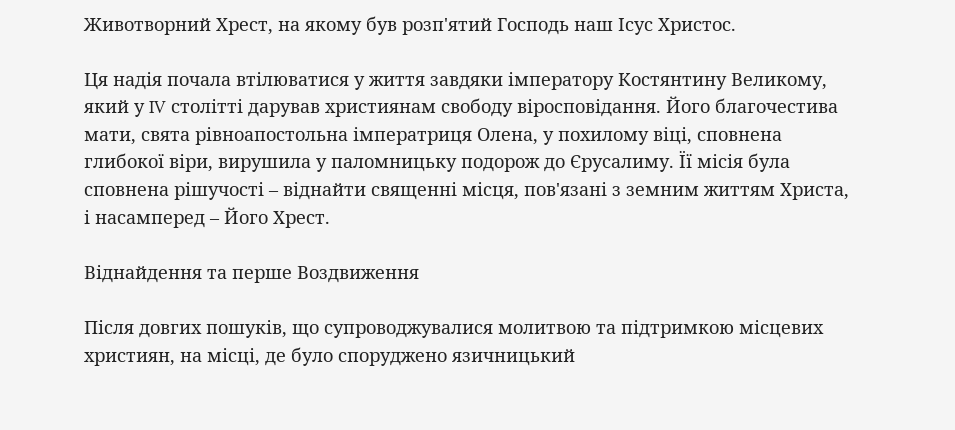Животворний Хрест, на якому був розп'ятий Господь наш Ісус Христос.

Ця надія почала втілюватися у життя завдяки імператору Костянтину Великому, який у IV столітті дарував християнам свободу віросповідання. Його благочестива мати, свята рівноапостольна імператриця Олена, у похилому віці, сповнена глибокої віри, вирушила у паломницьку подорож до Єрусалиму. Її місія була сповнена рішучості – віднайти священні місця, пов'язані з земним життям Христа, і насамперед – Його Хрест.

Віднайдення та перше Воздвиження

Після довгих пошуків, що супроводжувалися молитвою та підтримкою місцевих християн, на місці, де було споруджено язичницький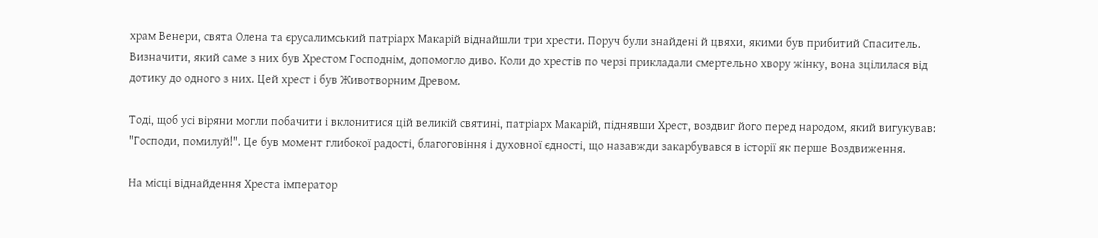храм Венери, свята Олена та єрусалимський патріарх Макарій віднайшли три хрести. Поруч були знайдені й цвяхи, якими був прибитий Спаситель. Визначити, який саме з них був Хрестом Господнім, допомогло диво. Коли до хрестів по черзі прикладали смертельно хвору жінку, вона зцілилася від дотику до одного з них. Цей хрест і був Животворним Древом.

Тоді, щоб усі віряни могли побачити і вклонитися цій великій святині, патріарх Макарій, піднявши Хрест, воздвиг його перед народом, який вигукував: "Господи, помилуй!". Це був момент глибокої радості, благоговіння і духовної єдності, що назавжди закарбувався в історії як перше Воздвиження.

На місці віднайдення Хреста імператор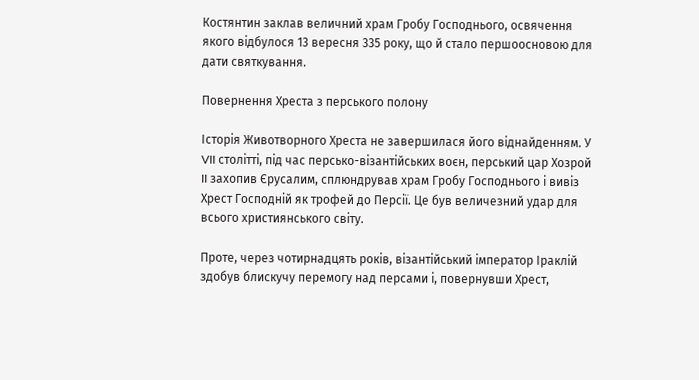Костянтин заклав величний храм Гробу Господнього, освячення якого відбулося 13 вересня 335 року, що й стало першоосновою для дати святкування.

Повернення Хреста з перського полону

Історія Животворного Хреста не завершилася його віднайденням. У VII столітті, під час персько-візантійських воєн, перський цар Хозрой II захопив Єрусалим, сплюндрував храм Гробу Господнього і вивіз Хрест Господній як трофей до Персії. Це був величезний удар для всього християнського світу.

Проте, через чотирнадцять років, візантійський імператор Іраклій здобув блискучу перемогу над персами і, повернувши Хрест,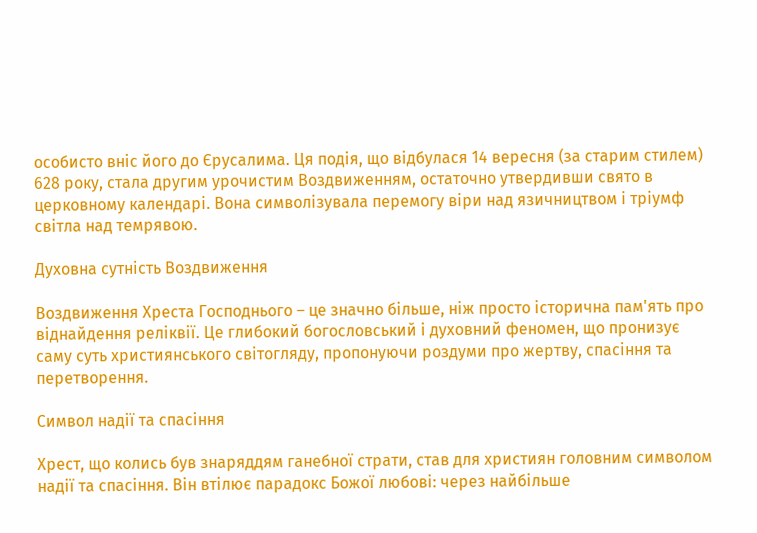особисто вніс його до Єрусалима. Ця подія, що відбулася 14 вересня (за старим стилем) 628 року, стала другим урочистим Воздвиженням, остаточно утвердивши свято в церковному календарі. Вона символізувала перемогу віри над язичництвом і тріумф світла над темрявою.

Духовна сутність Воздвиження

Воздвиження Хреста Господнього – це значно більше, ніж просто історична пам'ять про віднайдення реліквії. Це глибокий богословський і духовний феномен, що пронизує саму суть християнського світогляду, пропонуючи роздуми про жертву, спасіння та перетворення.

Символ надії та спасіння

Хрест, що колись був знаряддям ганебної страти, став для християн головним символом надії та спасіння. Він втілює парадокс Божої любові: через найбільше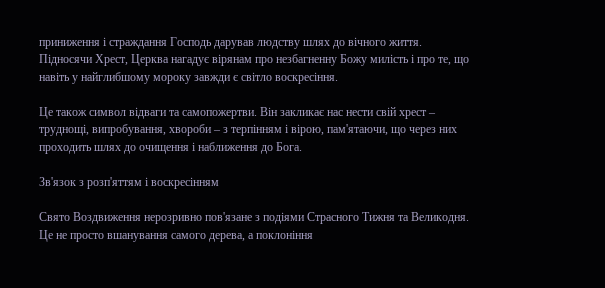приниження і страждання Господь дарував людству шлях до вічного життя. Підносячи Хрест, Церква нагадує вірянам про незбагненну Божу милість і про те, що навіть у найглибшому мороку завжди є світло воскресіння.

Це також символ відваги та самопожертви. Він закликає нас нести свій хрест – труднощі, випробування, хвороби – з терпінням і вірою, пам'ятаючи, що через них проходить шлях до очищення і наближення до Бога.

Зв'язок з розп'яттям і воскресінням

Свято Воздвиження нерозривно пов'язане з подіями Страсного Тижня та Великодня. Це не просто вшанування самого дерева, а поклоніння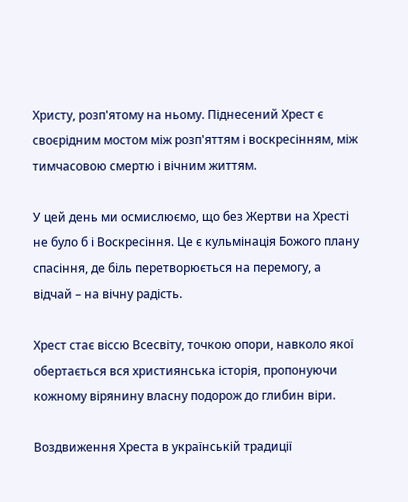Христу, розп'ятому на ньому. Піднесений Хрест є своєрідним мостом між розп'яттям і воскресінням, між тимчасовою смертю і вічним життям.

У цей день ми осмислюємо, що без Жертви на Хресті не було б і Воскресіння. Це є кульмінація Божого плану спасіння, де біль перетворюється на перемогу, а відчай – на вічну радість.

Хрест стає віссю Всесвіту, точкою опори, навколо якої обертається вся християнська історія, пропонуючи кожному вірянину власну подорож до глибин віри.

Воздвиження Хреста в українській традиції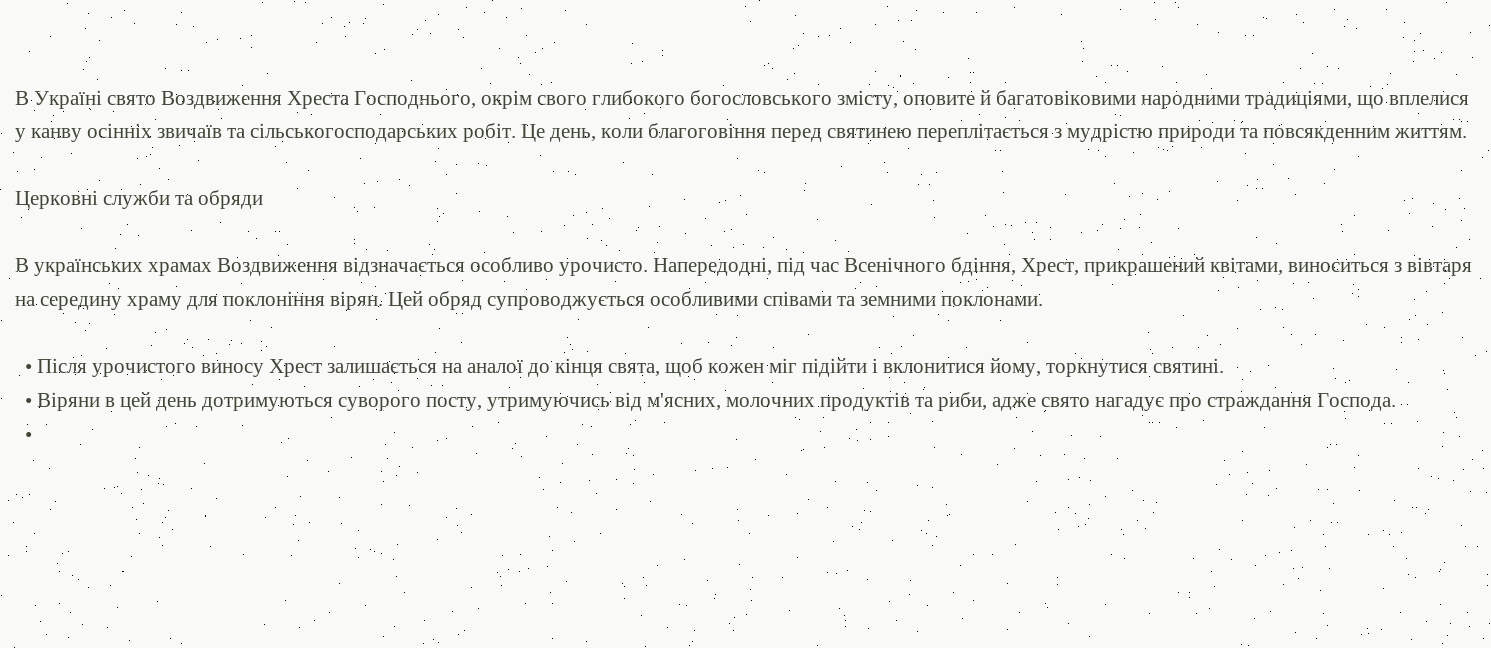В Україні свято Воздвиження Хреста Господнього, окрім свого глибокого богословського змісту, оповите й багатовіковими народними традиціями, що вплелися у канву осінніх звичаїв та сільськогосподарських робіт. Це день, коли благоговіння перед святинею переплітається з мудрістю природи та повсякденним життям.

Церковні служби та обряди

В українських храмах Воздвиження відзначається особливо урочисто. Напередодні, під час Всенічного бдіння, Хрест, прикрашений квітами, виноситься з вівтаря на середину храму для поклоніння вірян. Цей обряд супроводжується особливими співами та земними поклонами.

  • Після урочистого виносу Хрест залишається на аналої до кінця свята, щоб кожен міг підійти і вклонитися йому, торкнутися святині.
  • Віряни в цей день дотримуються суворого посту, утримуючись від м'ясних, молочних продуктів та риби, адже свято нагадує про страждання Господа.
  •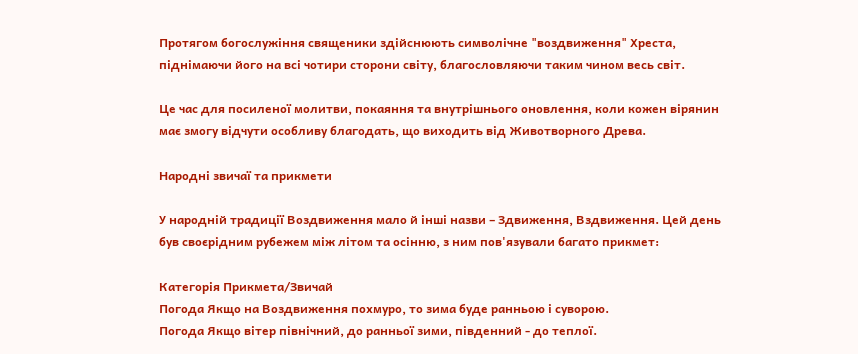Протягом богослужіння священики здійснюють символічне "воздвиження" Хреста, піднімаючи його на всі чотири сторони світу, благословляючи таким чином весь світ.

Це час для посиленої молитви, покаяння та внутрішнього оновлення, коли кожен вірянин має змогу відчути особливу благодать, що виходить від Животворного Древа.

Народні звичаї та прикмети

У народній традиції Воздвиження мало й інші назви – Здвиження, Вздвиження. Цей день був своєрідним рубежем між літом та осінню, з ним пов'язували багато прикмет:

Категорія Прикмета/Звичай
Погода Якщо на Воздвиження похмуро, то зима буде ранньою і суворою.
Погода Якщо вітер північний, до ранньої зими, південний - до теплої.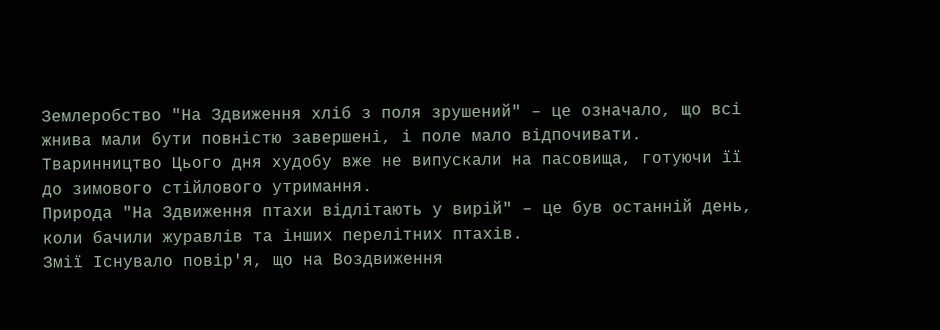Землеробство "На Здвиження хліб з поля зрушений" – це означало, що всі жнива мали бути повністю завершені, і поле мало відпочивати.
Тваринництво Цього дня худобу вже не випускали на пасовища, готуючи її до зимового стійлового утримання.
Природа "На Здвиження птахи відлітають у вирій" – це був останній день, коли бачили журавлів та інших перелітних птахів.
Змії Існувало повір'я, що на Воздвиження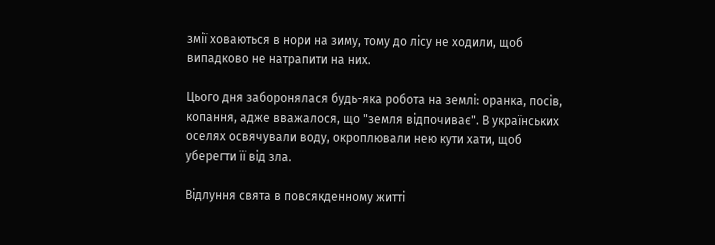змії ховаються в нори на зиму, тому до лісу не ходили, щоб випадково не натрапити на них.

Цього дня заборонялася будь-яка робота на землі: оранка, посів, копання, адже вважалося, що "земля відпочиває". В українських оселях освячували воду, окроплювали нею кути хати, щоб уберегти її від зла.

Відлуння свята в повсякденному житті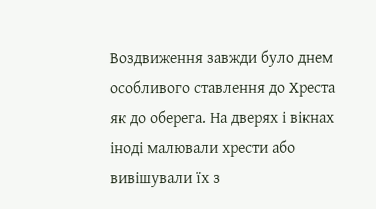Воздвиження завжди було днем особливого ставлення до Хреста як до оберега. На дверях і вікнах іноді малювали хрести або вивішували їх з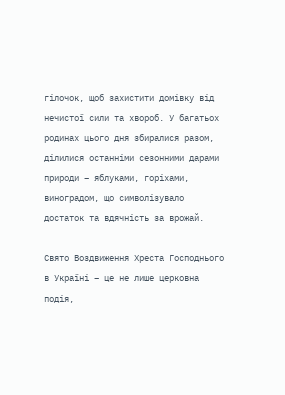гілочок, щоб захистити домівку від нечистої сили та хвороб. У багатьох родинах цього дня збиралися разом, ділилися останніми сезонними дарами природи – яблуками, горіхами, виноградом, що символізувало достаток та вдячність за врожай.

Свято Воздвиження Хреста Господнього в Україні – це не лише церковна подія,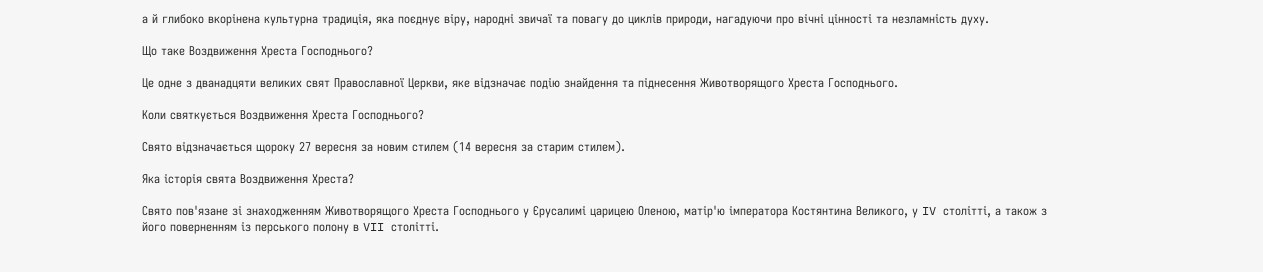а й глибоко вкорінена культурна традиція, яка поєднує віру, народні звичаї та повагу до циклів природи, нагадуючи про вічні цінності та незламність духу.

Що таке Воздвиження Хреста Господнього?

Це одне з дванадцяти великих свят Православної Церкви, яке відзначає подію знайдення та піднесення Животворящого Хреста Господнього.

Коли святкується Воздвиження Хреста Господнього?

Свято відзначається щороку 27 вересня за новим стилем (14 вересня за старим стилем).

Яка історія свята Воздвиження Хреста?

Свято пов'язане зі знаходженням Животворящого Хреста Господнього у Єрусалимі царицею Оленою, матір'ю імператора Костянтина Великого, у IV столітті, а також з його поверненням із перського полону в VII столітті.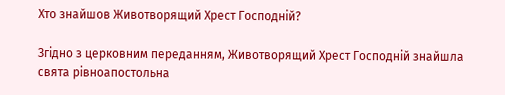Хто знайшов Животворящий Хрест Господній?

Згідно з церковним переданням, Животворящий Хрест Господній знайшла свята рівноапостольна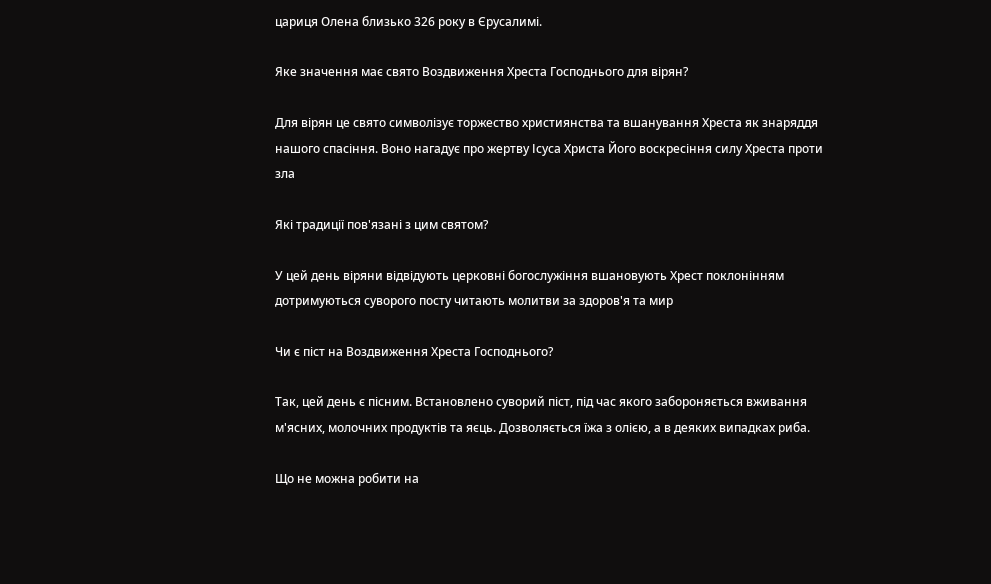цариця Олена близько 326 року в Єрусалимі.

Яке значення має свято Воздвиження Хреста Господнього для вірян?

Для вірян це свято символізує торжество християнства та вшанування Хреста як знаряддя нашого спасіння. Воно нагадує про жертву Ісуса Христа Його воскресіння силу Хреста проти зла

Які традиції пов'язані з цим святом?

У цей день віряни відвідують церковні богослужіння вшановують Хрест поклонінням дотримуються суворого посту читають молитви за здоров'я та мир

Чи є піст на Воздвиження Хреста Господнього?

Так, цей день є пісним. Встановлено суворий піст, під час якого забороняється вживання м'ясних, молочних продуктів та яєць. Дозволяється їжа з олією, а в деяких випадках риба.

Що не можна робити на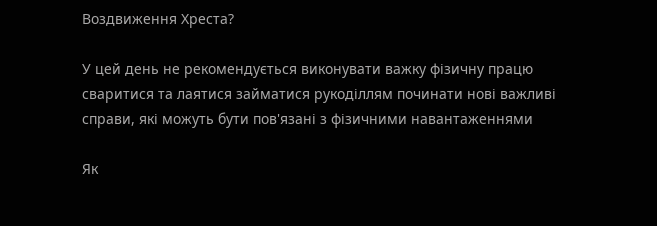Воздвиження Хреста?

У цей день не рекомендується виконувати важку фізичну працю сваритися та лаятися займатися рукоділлям починати нові важливі справи, які можуть бути пов'язані з фізичними навантаженнями

Як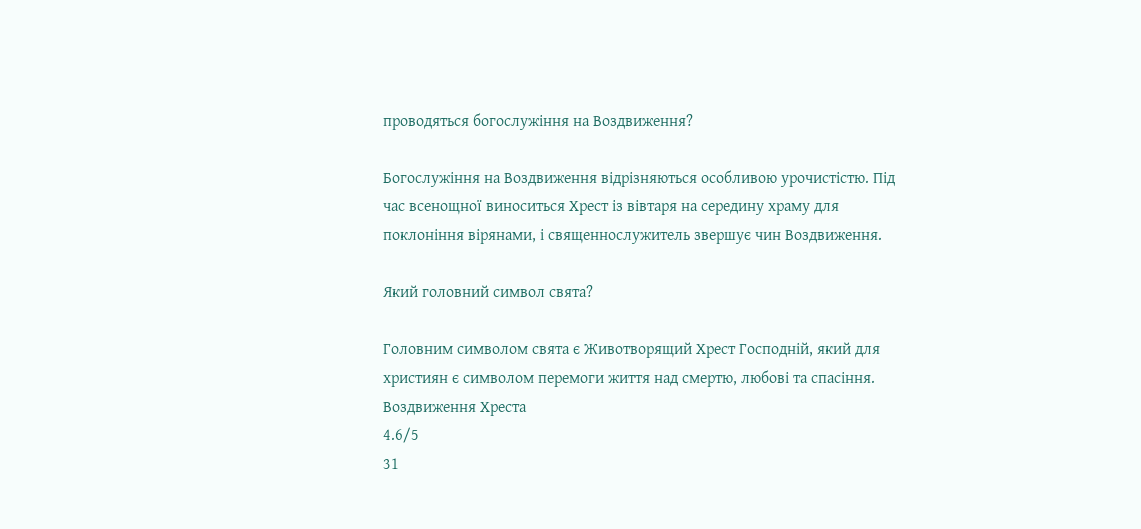проводяться богослужіння на Воздвиження?

Богослужіння на Воздвиження відрізняються особливою урочистістю. Під час всенощної виноситься Хрест із вівтаря на середину храму для поклоніння вірянами, і священнослужитель звершує чин Воздвиження.

Який головний символ свята?

Головним символом свята є Животворящий Хрест Господній, який для християн є символом перемоги життя над смертю, любові та спасіння.
Воздвиження Хреста
4.6/5
31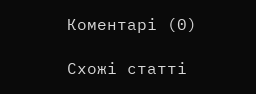Коментарі (0)

Схожі статті